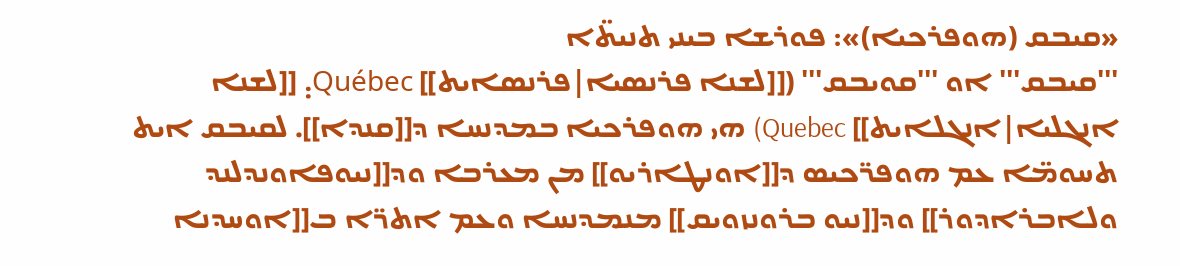«ܩܝܒܩ (ܗܘܦܪܟܝܐ)»: ܦܘܪܫܐ ܒܝܢܝ ܬܢܝܬ̈ܐ
'''ܩܝܒܩ''' ܐܘ '''ܩܘܝܒܩ''' ([[ܠܫܢܐ ܦܪܢܣܝܐ|ܦܪܢܣܐܝܬ]] Québec܄ [[ܠܫܢܐ ܐܢܓܠܝܐ|ܐܢܓܠܐܝܬ]] Quebec) ܗܝ ܗܘܦܪܟܝܐ ܒܡܕܢܚܐ ܕ[[ܩܢܕܐ]]. ܠܩܝܒܩ ܐܝܬ ܬܚܘܡ̈ܐ ܥܡ ܗܘܦܪ̈ܟܝܣ ܕ[[ܐܘܢܛܐܪܝܘ]] ܡܢ ܡܥܪܒܐ ܘܕ[[ܢܝܘܦܐܘܢܕܠܢܕ ܘܠܐܒܪܐܕܘܪ]] ܘܕ[[ܢܝܘ ܒܪܘܢܙܘܝܩ]] ܡܢܡܕܢܚܐ ܘܥܡ ܐܬܪ̈ܐ ܒ[[ܐܘܚܕܢܐ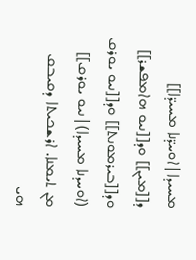ܡܚܝܕܐ|ܐܘܚܕ̈ܢܐ ܡܚܝܕ̈ܐ]] ܕ[[ܡܝܢ]] ܘܕ[[ܢܝܘ ܗܐܡܦܫܪ]] ܘܕ[[ܒܝܪܡܘܢܬ]] ܘܕ[[ܢܝܘ ܝܘܪܩ (ܐܘܚܕܢܐ ܡܚܝܕܐ)|ܢܝܘ ܝܘܪܩ]] ܡܢ ܬܝܡܢܐ. ܐܪܫܟܝܬܐ ܕܩܝܒܩ ܗܝ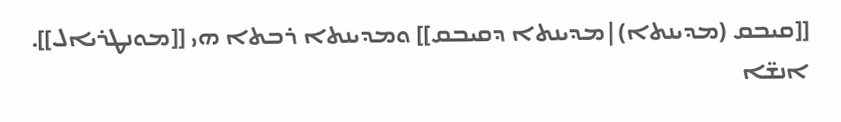[[ܩܝܒܩ (ܡܕܝܢܬܐ)|ܡܕܝܢܬܐ ܕܩܝܒܩ]] ܘܡܕܝܢܬܐ ܪܒܬܐ ܗܝ [[ܡܘܢܛܪܝܐܠ]]. ܐܢܫ̈ܐ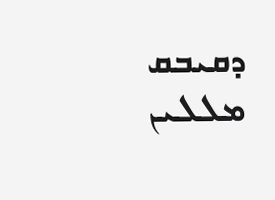ܕܩܝܒܩ ܡܠܠܝܢ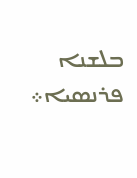ܒܠܫܢܐ ܦܪܢܣܝܐ܀